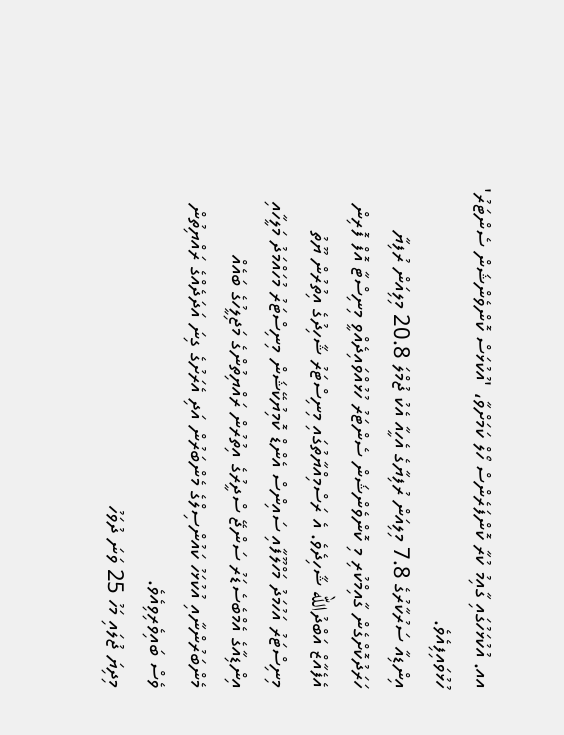އއ. އުކުޅަހުގައި ގާއިމު ކުރާ ކޮންފަރެންސް ހޯލް ކަމަށްވާ، 'އުކުޅަސް ކޮންވެންޝަން ސެންޓަރު' ހުޅުވައިފިއެވެ.
އިންޑިއާ ސަރުކާރުގެ 7.8 މިލިއަން ރުފިޔާގެ އެހީއާ އެކު ޖުމްލަ 20.8 މިލިއަން ރުފިޔާ ހަރަދުކޮށްގެން ގާއިމްކުރި މި ކޮންވެންޝަން ސެންޓަރު ހުޅުއްވައިދެއްވީ މިނިސްޓާ އޮފް ފޮރިން އެފެއާޒް އަބްދުالله ޝާހިދެވެ. އެ ރަސްމިއްޔާތުގައި މިނިސްޓަރު ޝާހިދުގެ އިތުރުން ޔޫތު މިނިސްޓަރު އަހުމަދު މަހްލޫފާއި ސައިންސް އެންޑް ކޮމިޔުކޭޝަން މިނިސްޓަރު މުހައްމަދު މަލީހާއި އިންޑިއާގެ އެމްބެސެޑަރު ސަންޖޭ ސްދީރުގެ އިތުރުން ރައްޔިތުންގެ މަޖިލީހުގެ ބައެއް މެންބަރުންނާއި އުކުޅަހު ކައުންސިލްގެ މެންބަރުން އަދި އެރަށުގެ ގިނަ އަދަދެއްގެ ރައްޔިތުން ވެސް ބައިވެރިވިއެވެ.
މިދިޔަ ޖުލައި މަހު 25 ވަނަ ދުވަހު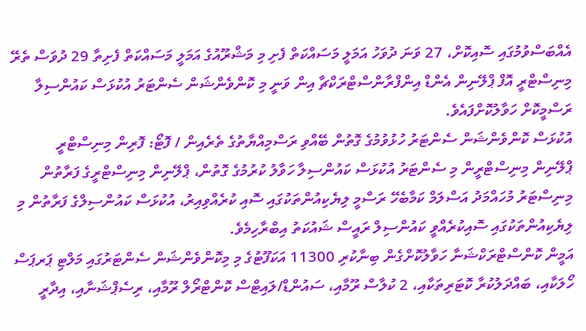އެއްބަސްވުމުގައި ސޮއިކޮށް، 27 ވަނަ ދުވަހު އަމަލީ މަސައްކަތް ފެށި މި މަޝްރޫއުގެ އަމަލީ މަސައްކަތް ފެށިތާ 29 ދުވަސް ތެރޭ މިނިސްޓްރީ އޮފް ޕްލޭނިން އެންޑް އިންފްރާންސްޓްރަކްޗާ އިން ވަނީ މި ކޮންވެންޝަން ސެންޓަރު އުކުޅަސް ކައުންސިލާ ރަސްމީކޮށް ހަވާލުކޮށްފައެވެ.
އުކުޅަސް ކޮންވެންޝަން ސެންޓަރު ހުޅުވުމުގެ ގޮތުން ބޭއްވި ރަސްމިއްޔާތުގެ ތެރެއިން / ފޮޓޯ: ފޮރިން މިނިސްޓްރީ
ޕްލޭނިން މިނިސްޓްރީން މި ސެންޓަރު އުކުޅަސް ކައުންސިލާ ހަވާލު ކުރުމުގެ ގޮތުން، ޕްލޭނިން މިނިސްޓްރީގެ ފަރާތުން މިނިސްޓަރު މުހައްމަދު އަސްލަމް ކަމާބެހޭ ރަސްމީ ލިޔެކިއުންތަކުގައި ސޮއި ކުރެއްވިއިރު، އުކުޅަސް ކައުންސިލްގެ ފަރާތުން މި ލިޔެކިއުންތަކުގައި ސޮއިކުރެއްވީ ކައުންސިލް ރައީސް ޝައުކަތު އިބްރާހިމެވެ.
އަމީން ކޮންސްޓްރަކްޝަނާ ހަވާލުކޮށްގެން ބިނާކުރި 11300 އަކަފޫޓުގެ މި މިކޮންވެންޝަން ސެންޓަރުގައި މަލްޓި ޕަރޕަސް ހޯލަކާއި، ބައްދަލުކުރާ ކޮޓަރިތަކާއި، 2 ކުލާސް ރޫމާއި، ސައުންޑް/ލައިޓްސް ކޮންޓްރޯލް ރޫމާއި، ރިސެޕްޝަނާއި، އިދާރީ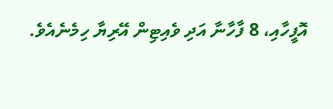އޮފީހާއި، 8 ފާހާނާ އަދި ވެއިޓިން އޭރިޔާ ހިމެނެއެވެ.